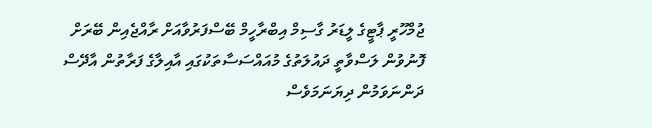ޖުމްހޫރީ ޕާޓީގެ ލީޑަރު ގާސިމް އިބްރާހީމް ބޭސްފަރުވާއަށް ރާއްޖެއިން ބޭރަށް ފޮނުވުން ލަސްވާތީ ދައުލަތުގެ މުއައްސަސާތަކުގައި އާއިލާގެ ފަރާތުން އާދޭސް ދަންނަވަމުން ދިޔަނަމަވެސް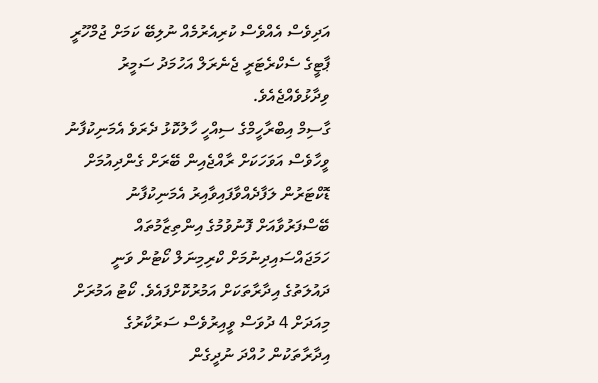އަދިވެސް އެއްވެސް ކުރިއެރުމެއް ނުލިބޭ ކަމަށް ޖުމްހޫރީ ޕާޓީގެ ސެކްރެޓަރީ ޖެނެރަލް އަހުމަދު ސަމީރު ވިދާޅުވެއްޖެއެވެ.
ގާސިމް އިބްރާހީމްގެ ސިއްހީ ހާލުކޮޅު ދެރަވެ އެމަނިކުފާނު ވީހާވެސް އަވަހަކަށް ރާއްޖެއިން ބޭރަށް ގެންދިއުމަށް ޑޮކްޓަރުން ލަފާދެއްވާފައިވާއިރު އެމަނިކުފާނު ބޭސްފަރުވާއަށް ފޮނުވުމުގެ އިންތިޒާމުތައް ހަމަޖައްސައިދިނުމަށް ކްރިމިނަލް ކޯޓުން ވަނީ ދައުލަތުގެ އިދާރާތަކަށް އަމުރުކޮށްފައެވެ. ކޯޓު އަމުރަށް މިއަދަށް 4 ދުވަސް ވީއިރުވެސް ސަރުކާރުގެ އިދާރާތަކުން ހުއްދަ ނުދީގެން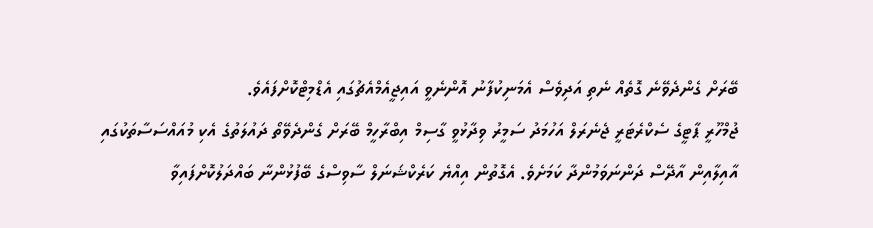ބޭރަށް ގެންދެވޭނެ ގޮތެއް ނެތި އަދިވެސް އެމަނިކުފާނު އޮންނެވީ އައިޖީއެމްއެޗުގައި އެޑްމިޓްކޮށްފައެވެ.
ޖުމްހޫރީ ޕާޓީގެ ސެކްރެޓަރީ ޖެނެރަލް އަހުމަދު ސަމީރު ވިދާޅުވީ ގާސިމް އިބްރާހީމް ބޭރަށް ގެންދެވޭތޯ ދައުލަތުގެ އެކި މުއައްސަސާތަކުގައި އާއިލާއިން އާދޭސް ދަންނަވަމުންދާ ކަމަށެވެ. އެގޮތުން އިއްޔެ ކަރެކްޝަނަލް ސާވިސްގެ ބޭފުޅުންނާ ބައްދަލުކޮށްފައިވާ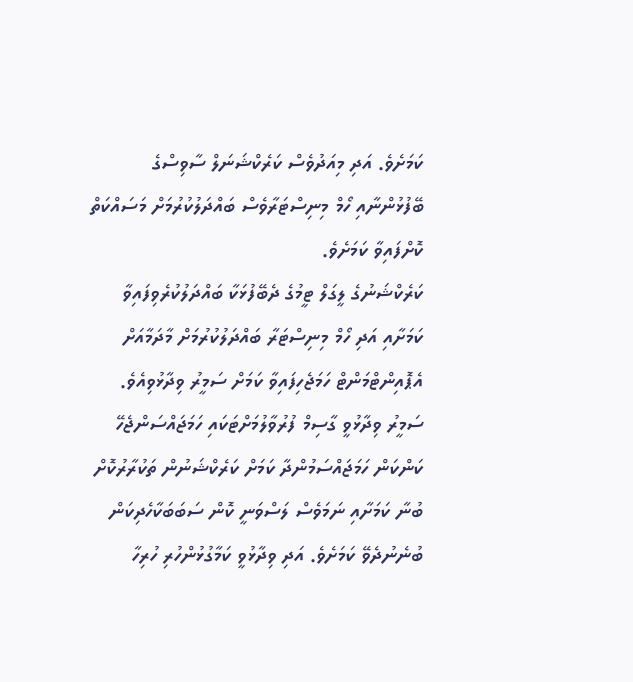ކަމަށެވެ. އަދި މިއަދުވެސް ކަރެކްޝަނަލް ސާވިސްގެ ބޭފުޅުންނާއި ހޯމް މިނިސްޓަރާވެސް ބައްދަލުކުރުމަށް މަސައްކަތް ކޮށްފައިވާ ކަމަށެވެ.
ކަރެކްޝަނުގެ ލީގަލް ޓީމުގެ ދެބޭފުޅަކާ ބައްދަލުކުރެވިފައިވާ ކަމަށާއި އަދި ހޯމް މިނިސްޓަރާ ބައްދަލުކުރުމަށް މާދަމާއަށް އެޕޮއިންޓްމަންޓް ހަމަޖެހިފައިވާ ކަމަށް ސަމީރު ވިދާޅުވިއެވެ. ސަމީރު ވިދާޅުވީ ގާސިމް ފުރުވާލުމަށްޓަކައި ހަމަޖައްސަންޖެހޭ ކަންކަން ހަމަޖައްސަމުންދާ ކަމަށް ކަރެކްޝަނުން ތަކުރާރުކޮށް ބުނާ ކަމަށާއި ނަމަވެސް ލަސްވަނީ ކޮން ސަބަބަކާހެދިކަން ބުނެނުދެވޭ ކަމަށެވެ. އަދި ވިދާޅުވީ ކަމާގުޅުންހުރި ހުރިހާ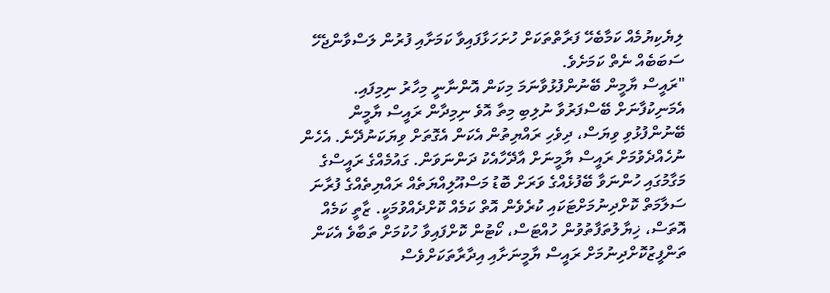ލިޔެކިޔުމެއް ކަމާބެހޭ ފަރާތްތަކަށް ހުށަހަޅާފައިވާ ކަމަށާއި ފުރުން ލަސްވާންޖެހޭ ސަބަބެއް ނެތް ކަމަށެވެ.
"ރައީސް ޔާމީން ބޭނުންފުޅުވާނަމަ މިކަން އޮންނާނީ މިހާރު ނިމިފައި. އެމަނިކުފާނަށް ބޭސްފަރުވާ ނުލިބި މިތާ އޮވެ ނިމިދާން ރައީސް ޔާމީން ބޭނުންފުޅުވި ވިޔަސް، ދިވެހި ރައްޔިތުން އެކަން އެގޮތަށް ވިޔަކަނުދޭނެ. އެހެން ނުހެއްދެވުމަށް ރައީސް ޔާމީނަށް އާދޭހާއެކު ދަންނަވަން. ގައުމެއްގެ ރައީސްގެ މަގާމުގައި ހުންނަވާ ބޭފުޅެއްގެ ވަރަށް ބޮޑު މަސްއޫލިއްޔަތެއް ރައްޔިތެއްގެ ފުރާނަ ސަލާމަތް ކޮށްދިނުމަށްޓަކައި ކުރެވެން އޮތް ކަމެއް ކޮށްދެއްވުމަކީ. ޒާތީ ކަމެއް އޮތަސް، ޚިޔާލުތަފާތުވުން ހުއްޓަސް، ކޯޓުން ކޮށްފައިވާ ހުކުމަށް ތަބާވެ އެކަން ތަންފީޒުކޮށްދިނުމަށް ރައީސް ޔާމީނަށާއި އިދާރާތަކަށްވެސް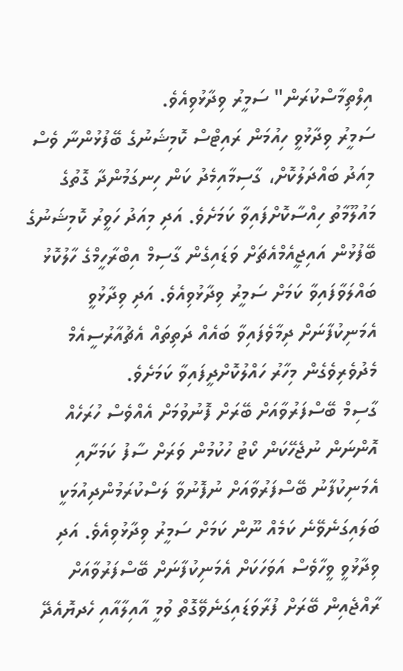އިލްތިމާސްކުރަން" ސަމީރު ވިދާޅުވިއެވެ.
ސަމީރު ވިދާޅުވީ ހިއުމަން ރައިޓްސް ކޮމިޝަނުގެ ބޭފުޅުންނާ ވެސް މިއަދު ބައްދަލުކޮށް، ގާސިމާއިމެދު ކަން ހިނގަމުންދާ ގޮތުގެ މައުލޫމާތު ހިއްސާކޮށްފައިވާ ކަމަށެވެ. އަދި މިއަދު ހަވީރު ކޮމިޝަނުގެ ބޭފުޅުން އައިޖީއެމްއެޗަށް ވަޑައިގެން ގާސިމް އިބްރާހީމްގެ ހާލުކޮޅު ބައްލަވާފައިވާ ކަމަށް ސަމީރު ވިދާޅުވިއެވެ. އަދި ވިދާޅުވީ އެމަނިކުފާނަށް ދިމާވެފައިވާ ބައެއް ދަތިތައް އެޗުއާރުސީއެމް މެދުވެރިވެގެން މިހާރު ހައްލުކޮށްދީފައިވާ ކަމަށެވެ.
ގާސިމް ބޭސްފަރުވާއަށް ބޭރަށް ފޮނުވުމަށް އެއްވެސް ހުރަހެއް އޮންނަން ނުޖެހޭކަން ކޯޓު ހުކުމުން ވަރަށް ސާފު ކަމަށާއި އެމަނިކުފާނު ބޭސްފަރުވާއަށް ނުފޮނުވާ ލަސްކުރަމުންދިއުމަކީ ބަލައިގަނެވޭނެ ކަމެއް ނޫން ކަމަށް ސަމީރު ވިދާޅުވިއެވެ. އަދި ވިދާޅުވީ ވީހާވެސް އަވަހަކަށް އެމަނިކުފާނަށް ބޭސްފަރުވާއަށް ރާއްޖެއިން ބޭރަށް ފުރާވަޑައިގަނެވޭގޮތް ވުމީ އާއިލާއާއި ހެދޔޮއެދޭ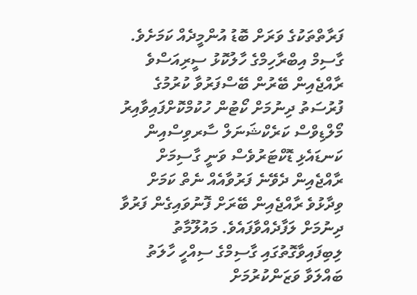ފަރާތްތަކުގެ ވަރަށް ބޮޑު އުންމީދެއް ކަމަށެވެ.
ގާސިމް އިބްރާހިމްގެ ހާލުކޮޅު ސީރިއަސްވެ ރާއްޖެއިން ބޭރުން ބޭސްފަރުވާ ކުރުމުގެ ފުރުސަތު ދިނުމަށް ކޯޓުން ހުކުމްކޮށްފައިވާއިރު މޯލްޑިވްސް ކަރެކްޝަނަލް ސާރވިސްއިން ކަނޑައެޅި ޑޮކްޓަރުވެސް ވަނީ ގާސިމަށް ރާއްޖެއިން ދެވޭނެ ފަރުވާއެއް ނެތް ކަމަށް ވިދާޅުވެ ރާއްޖެއިން ބޭރަށް ފޮނުވައިގެން ފަރުވާ ދިނުމަށް ލަފާދެއްވާފައެވެ. މައުލޫމާތު ލިބިފައިވާގޮތުގައި ގާސިމްގެ ސިއްހީ ހާލަތު ބައްލަވާ ވަޒަންކުރުމަށް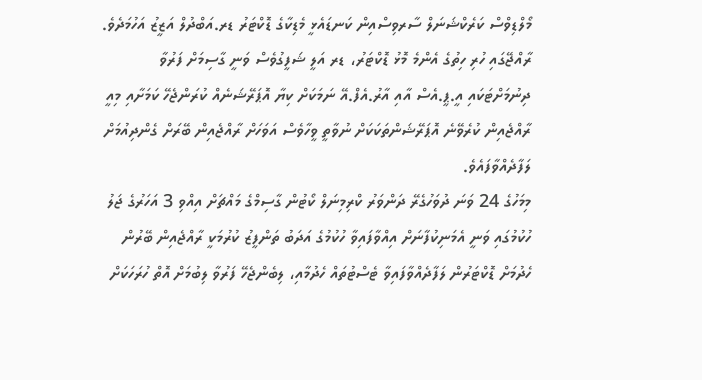މޯލްޑިވްސް ކަރެކްޝަނަލް ސާރވިސްއިން ކަނޑައެޅީ މެޑިކާގެ ޑޮކްޓަރު ޑރ.އަބްދުލް އަޒީޒު އަހުމަދެވެ. ރާއްޖޭގައި ހުރި ހިތުގެ އެންމެ މޮޅު ޑޮކްޓަރު، ޑރ އަލީ ޝަފީގުވެސް ވަނީ ގާސިމަށް ފަރުވާ ދިނުމަށްޓަކައި އީ.ޕީ.އެސް އާއި އާރު.އެފް.އޭ ނަމަކަށް ކިޔާ އޮޕަރޭޝަނެއް ކުރަންޖެހޭ ކަމަށާއި މިއީ ރާއްޖެއިން ކުރެވޭނެ އޮޕަރޭޝަންތަކަކަށް ނުވާތީ ވީހާވެސް އަވަހަށް ރާއްޖެއިން ބޭރަށް ގެންދިއުމަށް ލަފާދެއްވާފައެވެ.
މިމަހުގެ 24 ވަނަ ދުވަހުގެރޭ ދަންވަރު ކްރިމިނަލް ކޯޓުން ގާސިމްގެ މައްޗަށް އިއްވި 3 އަހަރުގެ ޖަލު ހުކުމުގައި ވަނީ އެމަނިކުފާނަށް އިއްވާފައިވާ ހުކުމުގެ އަދަބު ތަންފީޒު ކުރުމަކީ ރާއްޖެއިން ބޭރުން ހެދުމަށް ޑޮކްޓަރުން ލަފާދެއްވާފައިވާ ޓެސްޓުތައް ހެދުމާއި، ލިބެންޖެހޭ ފަރުވާ ލިބުމަށް އޮތް ހުރަހަކަށް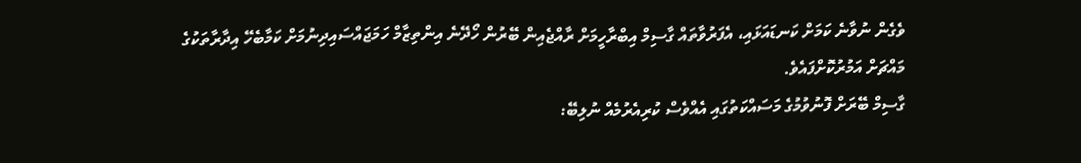ވެގެން ނުވާނެ ކަމަށް ކަނޑައަޅައި، އެފަރުވާތައް ގާސިމް އިބްރާހީމަށް ރާއްޖެއިން ބޭރުން ހޯދޭނެ އިންތިޒާމް ހަމަޖައްސައިދިނުމަށް ކަމާބެހޭ އިދާރާތަކުގެ މައްޗަށް އަމުރުކޮށްފައެވެ.
ގާސިމް ބޭރަށް ފޮނުވުމުގެ މަސައްކަތުގައި އެއްވެސް ކުރިއެރުމެއް ނުލިބޭ: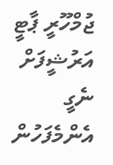ޖުމްހޫރީ ޕާޓީ
އަރުޝީފަށް ނެގީ
އެންމެފަހުން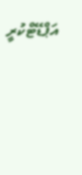އަޕްޑޭޓްކުރީ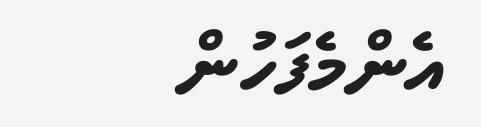އެންމެފަހުން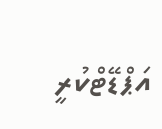އަޕްޑޭޓްކުރީ